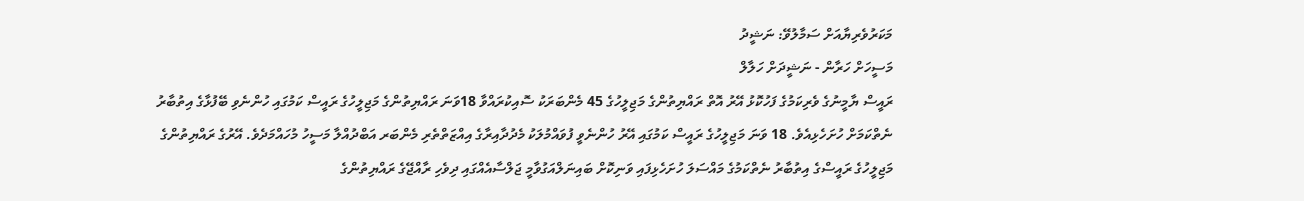މަކަރުވެރިޔާއަށް ސަމާލުވޭ: ނަޝީދު
މަސީހަށް ހަރާން - ނަޝީދަށް ހަލާލް
ރައީސް ޔާމީނުގެ ވެރިކަމުގެ ފަހުކޮޅު އޭރު އޮތް ރައްޔިތުންގެ މަޖިލީހުގެ 45 މެންބަރަކު ސޮއިކުރައްވާ 18ވަނަ ރައްޔިތުންގެ މަޖިލީހުގެ ރައީސް ކަމުގައި ހުންނެވި ބޭފުޅާގެ އިތުބާރު ނެތްކަމަށް ހުށަހެޅިއެވެ. 18 ވަނަ މަޖިލީހުގެ ރައީސް ކަމުގައި އޭރު ހުންނެވީ ފުވައްމުލަކު މެދުދާއިރާގެ އިއްޒަތްތެރި މެންބަރ އަބްދުއްލާ މަސީހު މުހައްމަދެވެ. އޭރުގެ ރައްޔިތުންގެ މަޖިލީހުގެ ރައީސްގެ އިތުބާރު ނެތްކަމުގެ މައްސަލަ ހުށަހެޅިފައި ވަނިކޮށް ބައިނަލްއަގުވާމީ ޖަލްސާއެއްގައި ދިވެހި ރާއްޖޭގެ ރައްޔިތުންގެ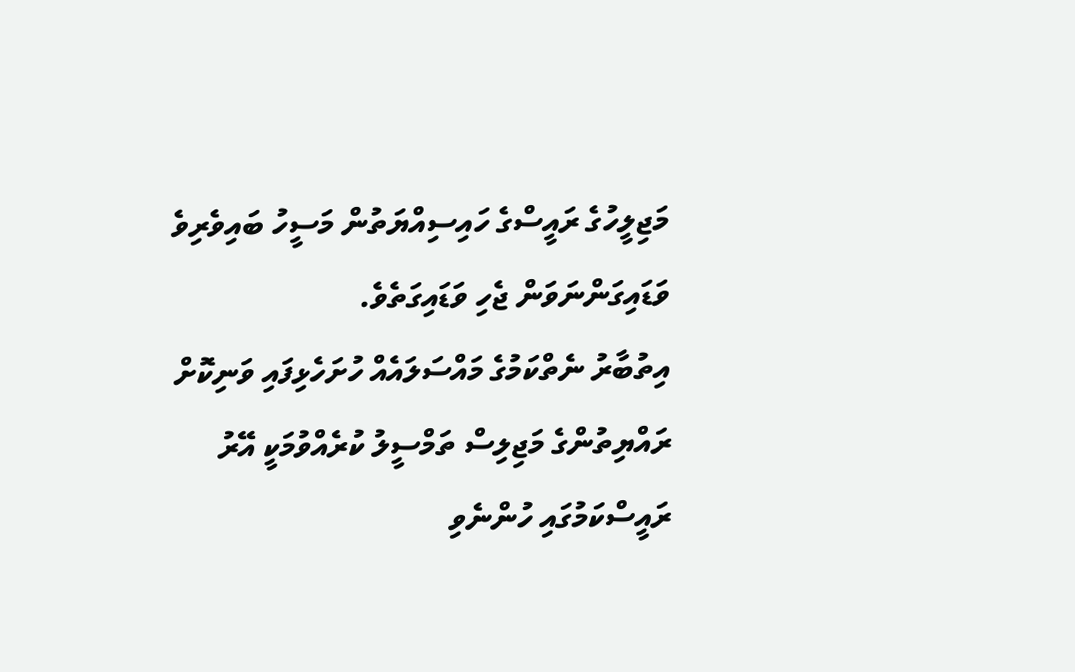މަޖިލީހުގެ ރައީސްގެ ހައިސިއްޔަތުން މަސީހު ބައިވެރިވެ ވަޑައިގަންނަވަން ޖެހި ވަޑައިގަތެވެ.
އިތުބާރު ނެތްކަމުގެ މައްސަލައެއް ހުށަހެޅިފައި ވަނިކޮށް ރައްޔިތުންގެ މަޖިލިސް ތަމްސީލު ކުރެއްވުމަކީ އޭރު ރައީސްކަމުގައި ހުންނެވި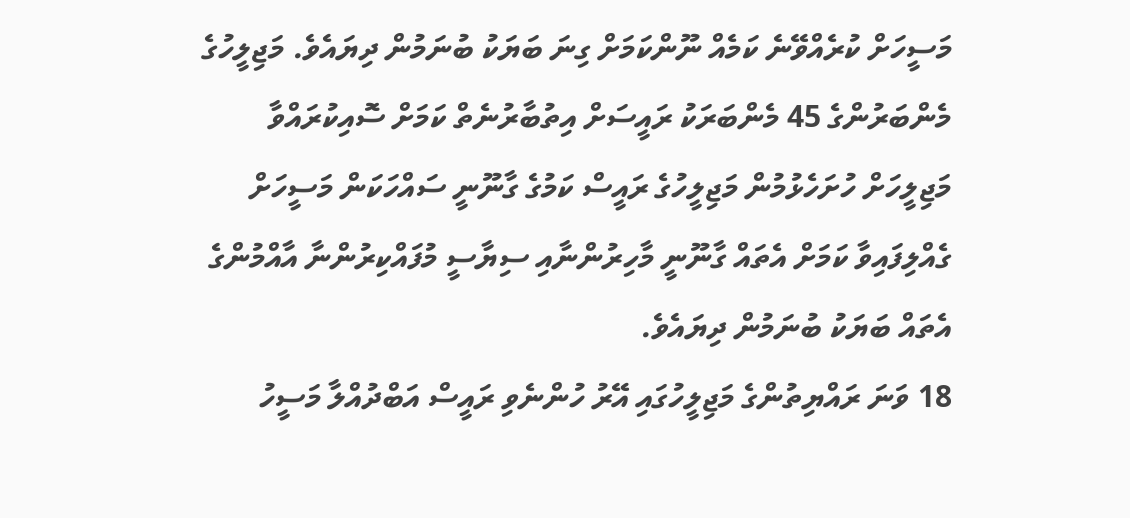މަސީހަށް ކުރެއްވޭނެ ކަމެއް ނޫންކަމަށް ގިނަ ބަޔަކު ބުނަމުން ދިޔައެވެ. މަޖިލީހުގެ މެންބަރުންގެ 45 މެންބަރަކު ރައީސަށް އިތުބާރުނެތް ކަމަށް ސޮއިކުރައްވާ މަޖިލީހަށް ހުށަހެޅުމުން މަޖިލީހުގެ ރައީސް ކަމުގެ ގާނޫނީ ސައްހަކަން މަސީހަށް ގެއްލިފައިވާ ކަމަށް އެތައް ގާނޫނީ މާހިރުންނާއި ސިޔާސީ މުފައްކިރުންނާ އާއްމުންގެ އެތައް ބަޔަކު ބުނަމުން ދިޔައެވެ.
18 ވަނަ ރައްޔިތުންގެ މަޖިލީހުގައި އޭރު ހުންނެވި ރައީސް އަބްދުއްލާ މަސީހު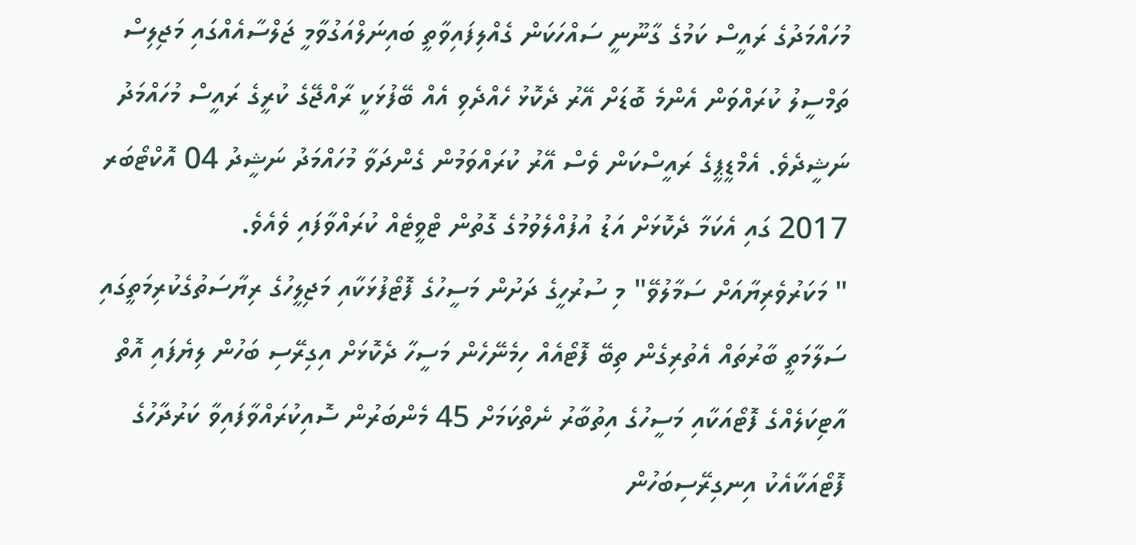މުހައްމަދުގެ ރައީސް ކަމުގެ ގާނޫނީ ސައްހަކަން ގެއްލިފައިވާތީ ބައިނަލްއަގުވާމީ ޖަލްސާއެއްގައި މަޖިލިސް ތަމްސީލު ކުރައްވަން އެންމެ ބޮޑަށް އޭރު ދެކޮޅު ހެއްދެވި އެއް ބޭފުޅަކީ ރާއްޖޭގެ ކުރީގެ ރައީސް މުހައްމަދު ނަޝީދެވެ. އެމްޑީޕީގެ ރައީސްކަން ވެސް އޭރު ކުރައްވަމުން ގެންދަވާ މުހައްމަދު ނަޝީދު 04 އޮކްޓޯބަރ 2017 ގައި އެކަމާ ދެކޮޅަށް އަޑު އުފުއްލެވުމުގެ ގޮތުން ޓްވީޓެއް ކުރައްވާފައި ވެއެވެ.
" މަކަރުވެރިޔާއަށް ސަމާލުވޭ" މި ސުރުހީގެ ދަށުން މަސީހުގެ ފޮޓޯފުޅަކާއި މަޖިލީހުގެ ރިޔާސަތުގެކުރިމަތީގައި ސަލާމަތީ ބާރުތައް އެތުރިގެން ތިބޭ ފޮޓޯއެއް ހިމެނޭހެން މަސީހާ ދެކޮޅަށް އިގިރޭސި ބަހުން ލިޔެފައި އޮތް އާޓިކަލެއްގެ ފޮޓޯއަކާއި މަސީހުގެ އިތުބާރު ނެތްކަމަށް 45 މެންބަރުން ސޮއިކުރައްވާފައިވާ ކަރުދާހުގެ ފޮޓޯއަކާއެކު އިނގިރޭސިބަހުން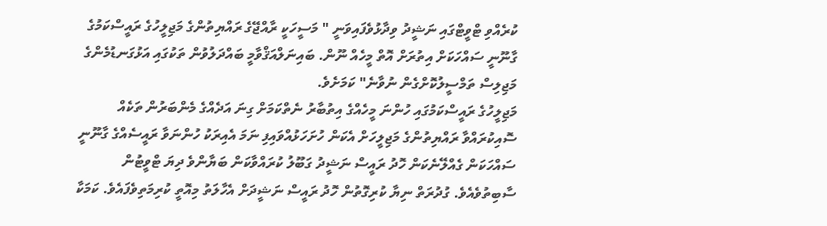ކުރެއްވި ޓްވީޓްގައި ނަޝީދު ވިދާޅުވެފައިވަނީ " މަސީހަކީ ރާއްޖޭގެ ރައްޔިތުންގެ މަޖިލީހުގެ ރައީސްކަމުގެ ގާނޫނީ ސައްހަކަށް އިތުރަށް އޮތް މީހެއް ނޫން. ބައިނަލްއަޤްވާމީ ބައްދަލުވުން ތަކުގައި އަޅުގަނޑުމެންގެ މަޖިލިސް ތަމްސީލުކޮށްގެން ނުވާނެ" ކަމަށެވެ.
މަޖިލީހުގެ ރައީސްކަމުގައި ހުންނަ މީހެއްގެ އިތުބާރު ނެތްކަމަށް ގިނަ އަދެއްގެ މެންބަރުން ތަކެއް ސޮއިކުރައްވާ ރައްޔިތުންގެ މަޖިލީހަށް އެކަން ހުށަހަޅުއްވައިފި ނަމަ އެއިރަކު ހުންނަވާ ރައީސެއްގެ ގާނޫނީ ސައްހަކަން ގެއްލޭނެކަން ހޮދު ރައީސް ނަޝީދު ގަބޫލު ކުރައްވާކަން ބަޔާންވެ ދިޔަ ޓްވީޓުން ސާބިތުވެއެވެ. ގުދުރަތް ނިޔާ ކުރިގޮތުން ހޮދު ރައީސް ނަޝީދަށް އެހާލަތު މިއޮތީ ކުރިމަތިވެފައެވެ. ކަމަކާ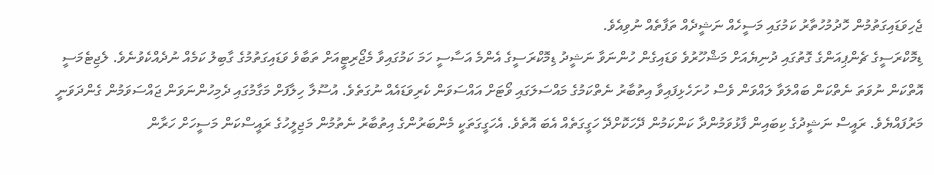ޖެހިވަޑައިގަތުމުން ހޮދުމުހުތާރު ކަމުގައި މަސީހެއް ނަޝީދެއް ތަފާތެއް ނުވިއެވެ.
ޑިމޮކްރަސީގެ ޗެންޕިއަންގެ ގޮތުގައި ދުނިޔެއަށް މަޝްހޫރުވެ ވަޑައިގެން ހުންނަވާ ނަޝީދު ޑިމޮކްރަސީގެ އެންމެ އަސާސީ ހަމަ ކަމުގައިވާ މެޖޯރިޓީއަށް ތަބާވެ ވަޑައިގަތުމުގެ ގާބިލު ކަމެއް ނުދެއްކެވުނެވެ. ލެޖިޓެމަސީ އޮތްކަން ނުވަތަ ނެތްކަން ބައްލަވާ ލައްވަން ވެސް ހުށަހެޅިފައިވާ އިތުބާރު ނެތްކަމުގެ މައްސަލަގައި ވޯޓަށް އައްސަވަން ކެރިވަޑައެއް ނުގަތެވެ. އުސޫލާ ހިލާފަށް މަގާމުގައި ދެމިހުންނަވަން ޖައްސަވަމުން ގެންދަވަނީ މަރުފައްޔެވެ. ރައީސް ނަޝީދުގެ ކިބައިން ފާޅުވަމުންދާ ކަންކަމުން ދޭހަކޮށްދޭ ހަގީގަތެއް އެބަ އޮތެވެ. އެހަގީގަތަކީ މެންބަރުންގެ އިތުބާރު ނެތުމުން މަޖިލީހުގެ ރައީސްކަން މަސީހަށް ހަރާން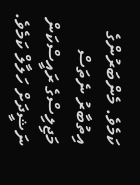ކަމެވެ. މެންބަރުންގެ އިތުބާރު ނެތަސް މަޖިލިސްގެ ރައީސްކަން ނަޝީދަށް ހަލާލް ކަމެވެ.